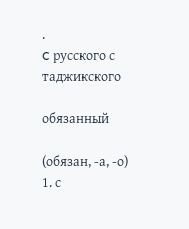.
c русского с таджикского

обязанный

(обязан, -а, -о)
1. с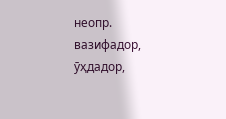неопр. вазифадор, ӯҳдадор,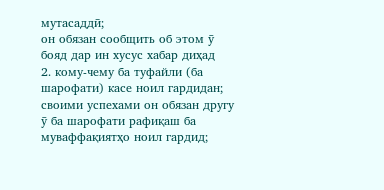мутасаддӣ;
он обязан сообщить об этом ӯ бояд дар ин хусус хабар диҳад
2. кому-чему ба туфайли (ба шарофати) касе ноил гардидан;
своими успехами он обязан другу ӯ ба шарофати рафиқаш ба муваффақиятҳо ноил гардид;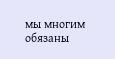мы многим обязаны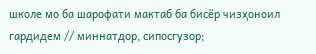школе мо ба шарофати мактаб ба бисёр чизҳоноил гардидем // миннатдор, сипосгузор;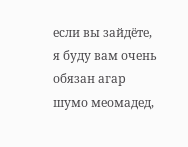если вы зайдёте, я буду вам очень обязан агар шумо меомадед,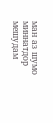ман аз шумо миннатдор мешудам